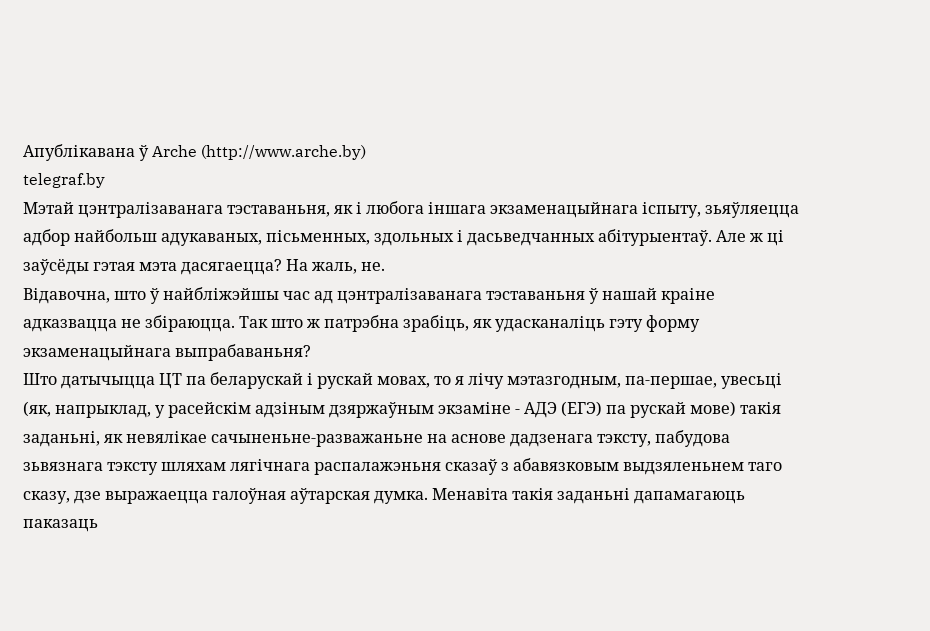Апублікавана ў Arche (http://www.arche.by)
telegraf.by
Мэтай цэнтралізаванага тэставаньня, як і любога іншага экзаменацыйнага іспыту, зьяўляецца адбор найбольш адукаваных, пісьменных, здольных і дасьведчанных абітурыентаў. Але ж ці заўсёды гэтая мэта дасягаецца? На жаль, не.
Відавочна, што ў найбліжэйшы час ад цэнтралізаванага тэставаньня ў нашай краіне адказвацца не збіраюцца. Так што ж патрэбна зрабіць, як удасканаліць гэту форму экзаменацыйнага выпрабаваньня?
Што датычыцца ЦТ па беларускай і рускай мовах, то я лічу мэтазгодным, па-першае, увесьці (як, напрыклад, у расейскім адзіным дзяржаўным экзаміне - АДЭ (ЕГЭ) па рускай мове) такія заданьні, як невялікае сачыненьне-разважаньне на аснове дадзенага тэксту, пабудова зьвязнага тэксту шляхам лягічнага распалажэньня сказаў з абавязковым выдзяленьнем таго сказу, дзе выражаецца галоўная аўтарская думка. Менавіта такія заданьні дапамагаюць паказаць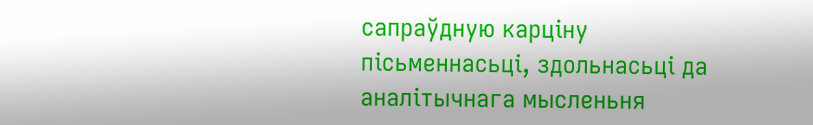сапраўдную карціну пісьменнасьці, здольнасьці да аналітычнага мысленьня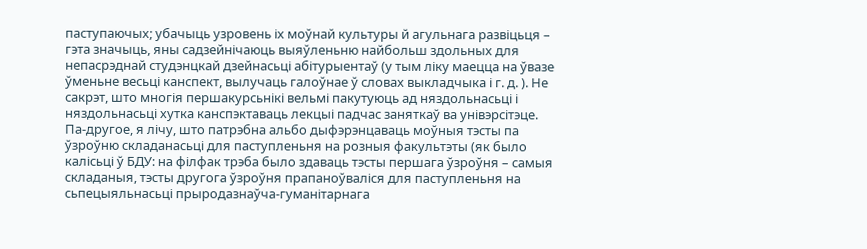паступаючых; убачыць узровень іх моўнай культуры й агульнага развіцьця – гэта значыць, яны садзейнічаюць выяўленьню найбольш здольных для непасрэднай студэнцкай дзейнасьці абітурыентаў (у тым ліку маецца на ўвазе ўменьне весьці канспект, вылучаць галоўнае ў словах выкладчыка і г. д. ). Не сакрэт, што многія першакурсьнікі вельмі пакутуюць ад няздольнасьці і няздольнасьці хутка канспэктаваць лекцыі падчас заняткаў ва унівэрсітэце.
Па-другое, я лічу, што патрэбна альбо дыфэрэнцаваць моўныя тэсты па ўзроўню складанасьці для паступленьня на розныя факультэты (як было калісьці ў БДУ: на філфак трэба было здаваць тэсты першага ўзроўня – самыя складаныя, тэсты другога ўзроўня прапаноўваліся для паступленьня на сьпецыяльнасьці прыродазнаўча-гуманітарнага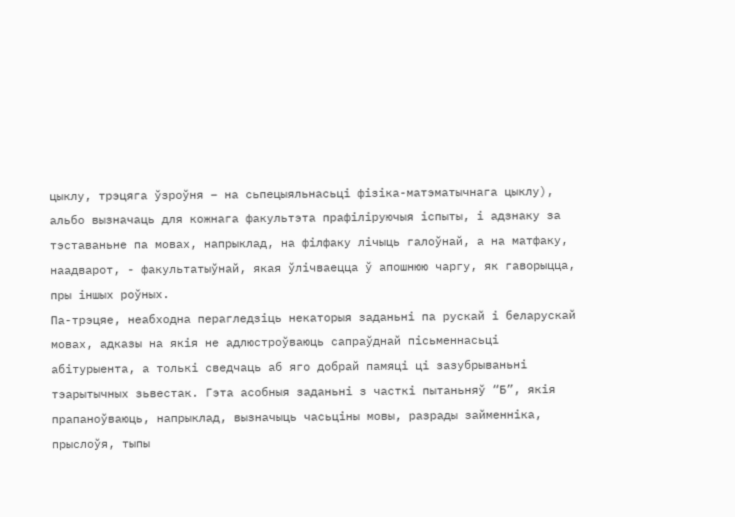цыклу, трэцяга ўзроўня – на сьпецыяльнасьці фізіка-матэматычнага цыклу), альбо вызначаць для кожнага факультэта прафіліруючыя іспыты, і адзнаку за тэставаньне па мовах, напрыклад, на філфаку лічыць галоўнай, а на матфаку, наадварот, - факультатыўнай, якая ўлічваецца ў апошнюю чаргу, як гаворыцца, пры іншых роўных.
Па-трэцяе, неабходна перагледзіць некаторыя заданьні па рускай і беларускай мовах, адказы на якія не адлюстроўваюць сапраўднай пісьменнасьці абітурыента, а толькі сведчаць аб яго добрай памяці ці зазубрываньні тэарытычных зьвестак. Гэта асобныя заданьні з часткі пытаньняў “Б”, якія прапаноўваюць, напрыклад, вызначыць часьціны мовы, разрады займенніка, прыслоўя, тыпы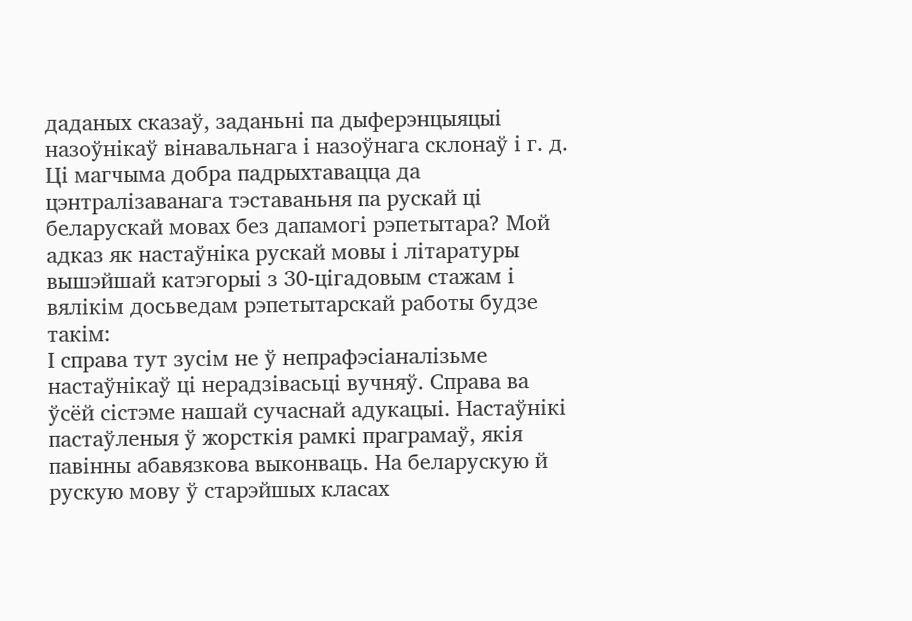даданых сказаў, заданьні па дыферэнцыяцыі назоўнікаў вінавальнага і назоўнага склонаў і г. д.
Ці магчыма добра падрыхтавацца да цэнтралізаванага тэставаньня па рускай ці беларускай мовах без дапамогі рэпетытара? Мой адказ як настаўніка рускай мовы і літаратуры вышэйшай катэгорыі з 30-цігадовым стажам і вялікім досьведам рэпетытарскай работы будзе такім:
І справа тут зусім не ў непрафэсіаналізьме настаўнікаў ці нерадзівасьці вучняў. Справа ва ўсёй сістэме нашай сучаснай адукацыі. Настаўнікі пастаўленыя ў жорсткія рамкі праграмаў, якія павінны абавязкова выконваць. На беларускую й рускую мову ў старэйшых класах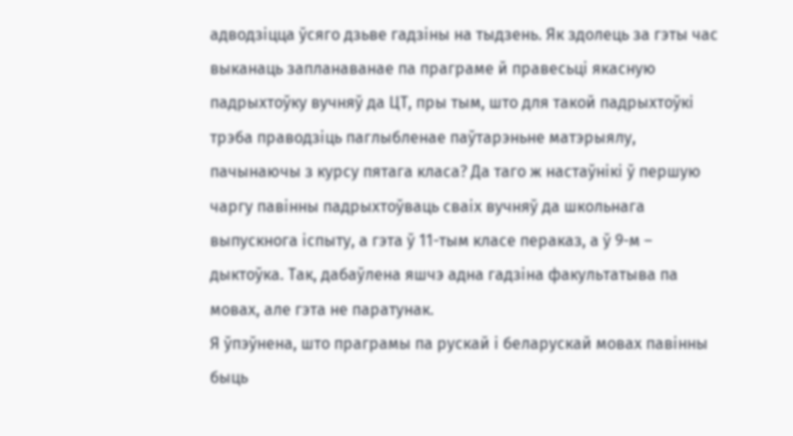адводзіцца ўсяго дзьве гадзіны на тыдзень. Як здолець за гэты час выканаць запланаванае па праграме й правесьці якасную падрыхтоўку вучняў да ЦТ, пры тым, што для такой падрыхтоўкі трэба праводзіць паглыбленае паўтарэньне матэрыялу, пачынаючы з курсу пятага класа? Да таго ж настаўнікі ў першую чаргу павінны падрыхтоўваць сваіх вучняў да школьнага выпускнога іспыту, а гэта ў 11-тым класе пераказ, а ў 9-м – дыктоўка. Так, дабаўлена яшчэ адна гадзіна факультатыва па мовах, але гэта не паратунак.
Я ўпэўнена, што праграмы па рускай і беларускай мовах павінны быць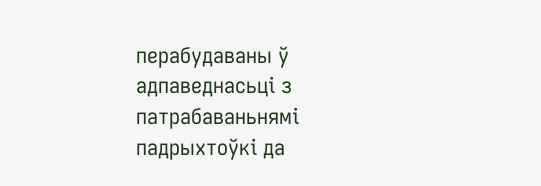перабудаваны ў адпаведнасьці з патрабаваньнямі падрыхтоўкі да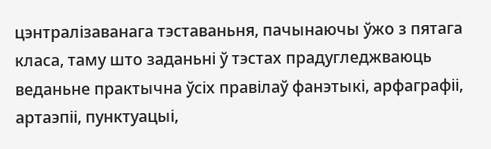цэнтралізаванага тэставаньня, пачынаючы ўжо з пятага класа, таму што заданьні ў тэстах прадугледжваюць веданьне практычна ўсіх правілаў фанэтыкі, арфаграфіі, артаэпіі, пунктуацыі,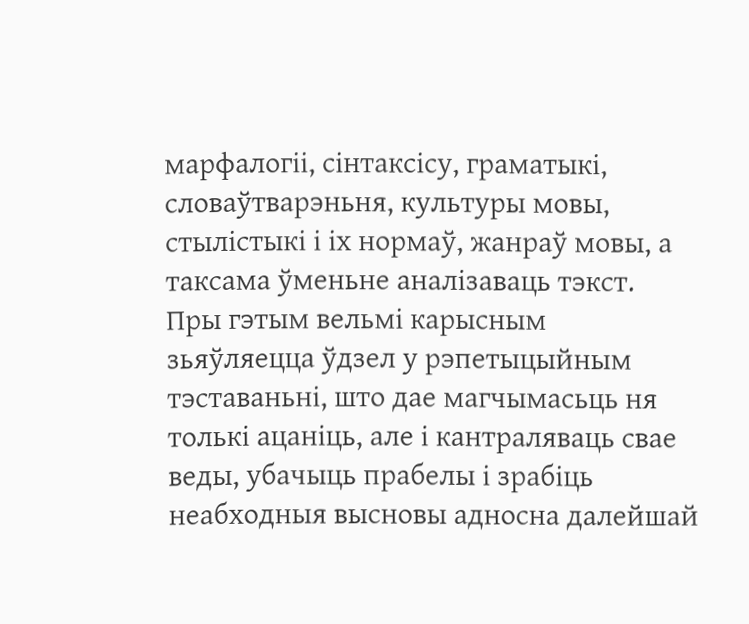марфалогіі, сінтаксісу, граматыкі, словаўтварэньня, культуры мовы, стылістыкі і іх нормаў, жанраў мовы, а таксама ўменьне аналізаваць тэкст.
Пры гэтым вельмі карысным зьяўляецца ўдзел у рэпетыцыйным тэставаньні, што дае магчымасьць ня толькі ацаніць, але і кантраляваць свае веды, убачыць прабелы і зрабіць неабходныя высновы адносна далейшай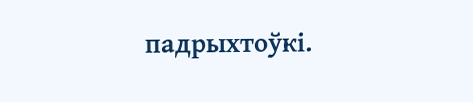падрыхтоўкі.